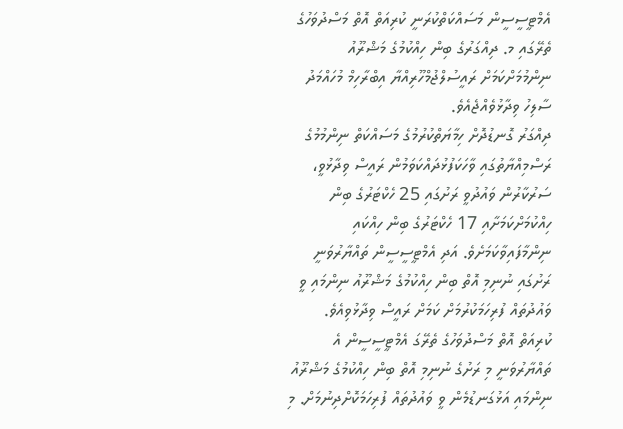އެމްޓީސީސީން މަސައްކަތްކުރަނީ ކުރިއަތް އޮތް މަސްދުވަހުގެ ތެރޭގައި މ. ދިއްގަރުގެ ބިން ހިއްކުމުގެ މަޝްރޫއު ނިންމުމަށްކަމަށް ރައީސުލްޖުމްހޫރިއްޔާ އިބްރާހިމް މުހައްމަދު ސާލިހު ވިދާޅުވެއްޖެއެވެ.
ދިއްގަރު ގޮނޑުދޮށް ހިމާޔަތްކުރުމުގެ މަސައްކަތް ނިންމުމުގެ ރަސްމިއްޔާތުގައި ވާހަކަފުޅުދައްކަވަމުން ރައީސް ވިދާޅުވީ، ސަރުކާރުން ވައުދުވީ ރަށުގައި 25 ހެކްޓަރުގެ ބިން ހިއްކުމަށްކަމަށާއި 17 ހެކްޓަރުގެ ބިން ހިއްކައި ނިންމާފައިވާކަމަށެވެ. އަދި އެމްޓީސީސީން ތައްޔާރުވަނީ ރަށުގައި ނުނިމި އޮތް ބިން ހިއްކުމުގެ މަޝްރޫއު ނިންމައި ވީ ވައުދުތައް ފުރިހަމަކުރުމަށް ކަމަށް ރައީސް ވިދާޅުވިއެވެ.
ކުރިއަތް އޮތް މަސްދުވަހުގެ ތެރޭގަ އެމްޓީސީސީން އެ ތައްޔާރުވަނީ މި ރަށުގެ ނުނިމި އޮތް ބިން ހިއްކުމުގެ މަޝްރޫއު ނިންމައި އަޅުގަނޑުމެން ވީ ވައުދުތައް ފުރިހަމަކޮށްދިނުމަށް. މި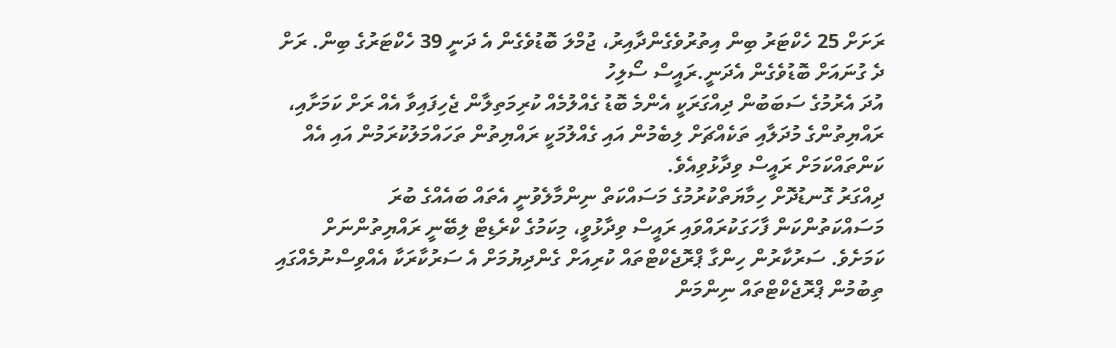ރަށަށް 25 ހެކްޓަރު ބިން އިތުރުވެގެންދާއިރު، ޖުމްލަ ބޮޑުވެގެން އެ ދަނީ 39 ހެކްޓަރުގެ ބިން. ރަށް ދެ ގުނައަށް ބޮޑުވެގެން އެދަނީ.ރައީސް ސޯލިހު
އުދަ އެރުމުގެ ސަބަބުން ދިއްގަރަކީ އެންމެ ބޮޑު ގެއްލުމެއް ކުރިމަތިލާން ޖެހިފައިވާ އެއް ރަށް ކަމަށާއި، ރައްޔިތުންގެ މުދަލާއި ތަކެއްޗަށް ލިބެމުން އައި ގެއްލުމަކީ ރައްޔިތުން ތަހައްމަލުކުރަމުން އައި އެއް ކަންތައްކަމަށް ރައީސް ވިދާޅުވިއެވެ.
ދިއްގަރު ގޮނޑުދޮށް ހިމާޔަތްކުރުމުގެ މަސައްކަތް ނިންމާލެވުނީ އެތައް ބައެއްގެ ބުރަ މަސައްކަތުންކަން ފާހަގަކުރައްވައި ރައީސް ވިދާޅުވީ، މިކަމުގެ ކްރެޑިޓް ލިބޭނީ ރައްޔިތުންނަށް ކަމަށެވެ. ސަރުކާރުން ހިންގާ ޕްރޮޖެކްޓްތައް ކުރިއަށް ގެންދިޔުމަށް އެ ސަރުކާރަކާ އެއްވިސްނުމެއްގައި ތިބުމުން ޕްރޮޖެކްޓްތައް ނިންމަން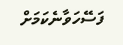ފަސޭހަވާނެކަމަށް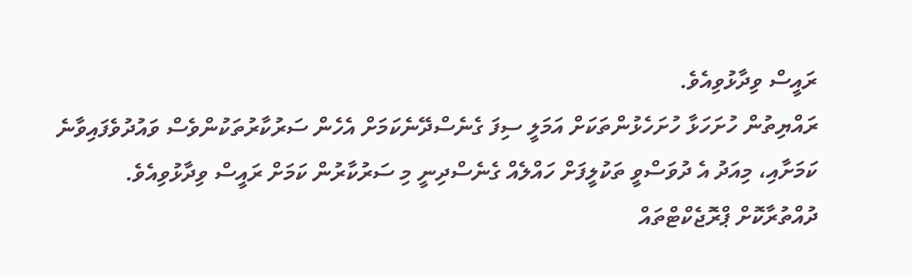ރައީސް ވިދާޅުވިއެވެ.
ރައްޔިތުން ހުށަހަޅާ ހުށަހެޅުންތަކަށް އަމަލީ ސިފަ ގެނެސްދޭނެކަމަށް އެހެން ސަރުކާރުތަކުންވެސް ވައުދުވެފައިވާނެ ކަމަށާއި، މިއަދު އެ ދުވަސްވީ ތަކުލީފަށް ހައްލެއް ގެނެސްދިނީ މި ސަރުކާރުން ކަމަށް ރައީސް ވިދާޅުވިއެވެ.
ދުއްތުރާކޮށް ޕްރޮޖެކްޓްތައް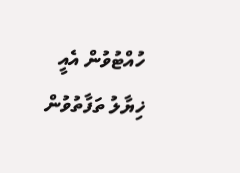ހުއްޓުވުން އެއީ ޚިޔާލު ތަފާތުވުން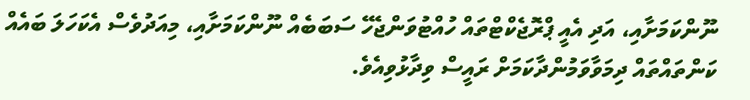ނޫންކަމަށާއި، އަދި އެއީ ޕްރޮޖެކްޓްތައް ހުއްޓުވަންޖެހޭ ސަބަބެއް ނޫންކަމަށާއި، މިއަދުވެސް އެކަހަލަ ބައެއް ކަންތައްތައް ދިމަވާވަމުންދާކަމަށް ރައީސް ވިދާޅުވިއެވެ.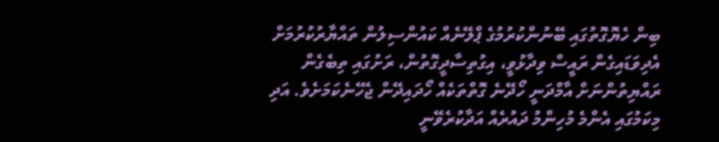ބިން ހެޔޮގޮތުގައި ބޭނުންކުރުމުގެ ޕްލޭނެއް ކައުންސިލުން ތައްޔާރުކުރުމަށް އެދިވަޑައިގެން ރައީސް ވިދާޅުވީ، އިގުތިސާދީގޮތުން، ރަށުގައި ތިބެގެން ރައްޔިތުންނަށް އާމްދަނީ ހޯދޭނެ ގޮތްތަކެއް ހޯދައިދޭން ޖެހޭނެކަމަށެވެ. އަދި މިކަމުގައި އެންމެ މުހިންމު ދައުރެއް އަދާކުރެވޭނީ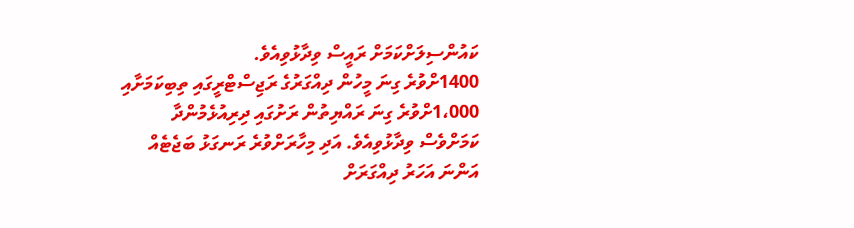ކައުންސިލަށްކަމަށް ރައީސް ވިދާޅުވިއެވެ.
1400ށްވުރެ ގިނަ މީހުން ދިއްގަރުގެ ރަޖިސްޓްރީގައި ތިބިކަމަށާއި 1،000ށްވުރެ ގިނަ ރައްޔިތުން ރަށުގައި ދިރިއުޅެމުންދާ ކަމަށްވެސް ވިދާޅުވިއެވެ. އަދި މިހާރަށްވުރެ ރަނގަޅު ބަޖެޓެއް އަންނަ އަހަރު ދިއްގަރަށް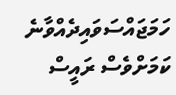ހަމަޖައްސަވައިދެއްވާނެ ކަމަށްވެސް ރައީސް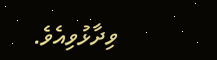ވިދާޅުވިއެވެ.